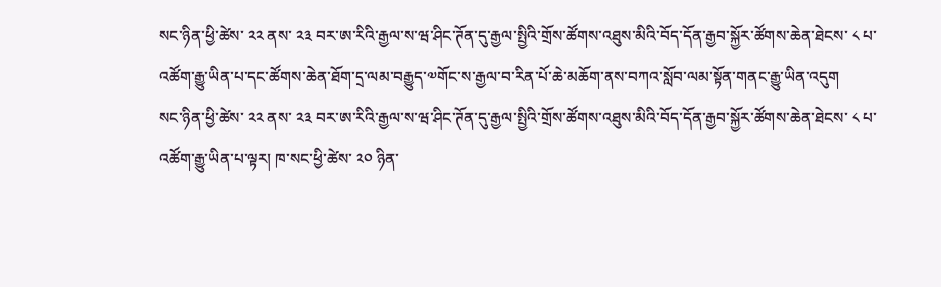སང་ཉིན་ཕྱི་ཚེས་ ༢༢ ནས་ ༢༣ བར་ཨ་རིའི་རྒྱལ་ས་ཝ་ཤིང་ཊོན་དུ་རྒྱལ་སྤྱིའི་གྲོས་ཚོགས་འཐུས་མིའི་བོད་དོན་རྒྱབ་སྐྱོར་ཚོགས་ཆེན་ཐེངས་ ༨ པ་འཚོག་རྒྱུ་ཡིན་པ་དང་ཚོགས་ཆེན་ཐོག་དྲ་ལམ་བརྒྱུད་༧གོང་ས་རྒྱལ་བ་རིན་པོ་ཆེ་མཆོག་ནས་བཀའ་སློབ་ལམ་སྟོན་གནང་རྒྱུ་ཡིན་འདུག
སང་ཉིན་ཕྱི་ཚེས་ ༢༢ ནས་ ༢༣ བར་ཨ་རིའི་རྒྱལ་ས་ཝ་ཤིང་ཊོན་དུ་རྒྱལ་སྤྱིའི་གྲོས་ཚོགས་འཐུས་མིའི་བོད་དོན་རྒྱབ་སྐྱོར་ཚོགས་ཆེན་ཐེངས་ ༨ པ་འཚོག་རྒྱུ་ཡིན་པ་ལྟར། ཁ་སང་ཕྱི་ཚེས་ ༢༠ ཉིན་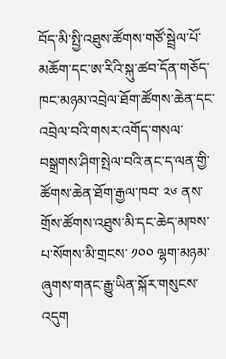བོད་མི་སྤྱི་འཐུས་ཚོགས་གཙོ་སྦྲེལ་པོ་མཆོག་དང་ཨ་རིའི་སྐུ་ཚབ་དོན་གཅོད་ཁང་མཉམ་འབྲེལ་ཐོག་ཚོགས་ཆེན་དང་འབྲེལ་བའི་གསར་འགོད་གསལ་བསྒྲགས་ཤིག་སྤེལ་བའི་ནང་ད་ལན་གྱི་ཚོགས་ཆེན་ཐོག་རྒྱལ་ཁབ་ ༢༦ ནས་གྲོས་ཚོགས་འཐུས་མི་དང་ཆེད་མཁས་པ་སོགས་མི་གྲངས་ ༡༠༠ ལྷག་མཉམ་ཞུགས་གནང་རྒྱུ་ཡིན་སྐོར་གསུངས་འདུག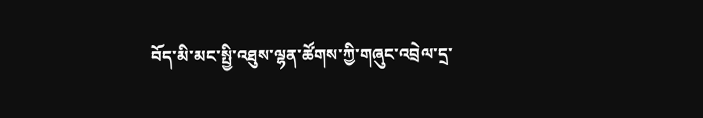བོད་མི་མང་སྤྱི་འཐུས་ལྷན་ཚོགས་ཀྱི་གཞུང་འབྲེལ་དྲ་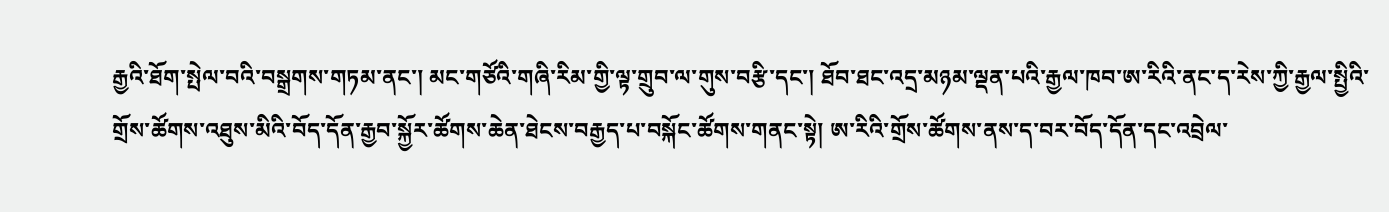རྒྱའི་ཐོག་སྤེལ་བའི་བསྒྲགས་གཏམ་ནང་། མང་གཙོའི་གཞི་རིམ་གྱི་ལྟ་གྲུབ་ལ་གུས་བརྩི་དང་། ཐོབ་ཐང་འདྲ་མཉམ་ལྡན་པའི་རྒྱལ་ཁབ་ཨ་རིའི་ནང་ད་རེས་ཀྱི་རྒྱལ་སྤྱིའི་གྲོས་ཚོགས་འཐུས་མིའི་བོད་དོན་རྒྱབ་སྐྱོར་ཚོགས་ཆེན་ཐེངས་བརྒྱད་པ་བསྐོང་ཚོགས་གནང་སྟེ། ཨ་རིའི་གྲོས་ཚོགས་ནས་ད་བར་བོད་དོན་དང་འབྲེལ་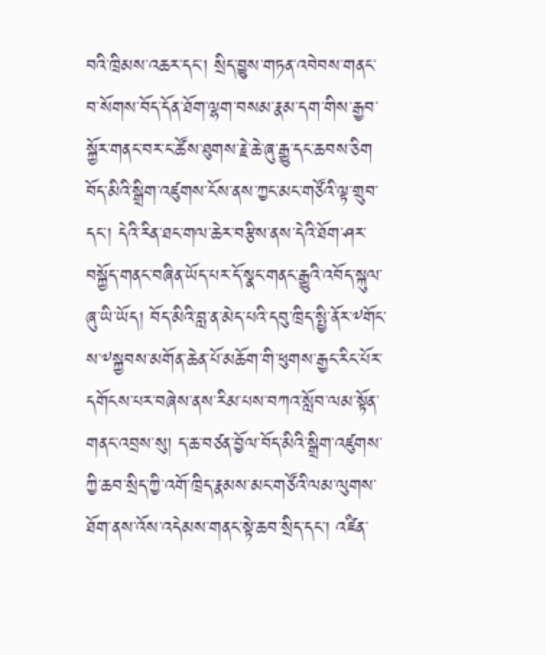བའི་ཁྲིམས་འཆར་དང་། སྲིད་བྱུས་གཏན་འབེབས་གནང་བ་སོགས་བོད་དོན་ཐོག་ལྷག་བསམ་རྣམ་དག་གིས་རྒྱབ་སྐྱོར་གནང་བར་ང་ཚོས་ཐུགས་རྗེ་ཆེ་ཞུ་རྒྱུ་དང་ཆབས་ཅིག བོད་མིའི་སྒྲིག་འཛུགས་ངོས་ནས་ཀྱང་མང་གཙོའི་ལྟ་གྲུབ་དང་། དེའི་རིན་ཐང་གལ་ཆེར་བརྩིས་ནས་དེའི་ཐོག་ཤར་བསྐྱོད་གནང་བཞིན་ཡོད་པར་དོ་སྣང་གནང་རྒྱུའི་འབོད་སྐུལ་ཞུ་ཡི་ཡོད། བོད་མིའི་བླ་ན་མེད་པའི་དབུ་ཁྲིད་སྤྱི་ནོར་༸གོང་ས་༸སྐྱབས་མགོན་ཆེན་པོ་མཆོག་གི་ཕུགས་རྒྱང་རིང་པོར་དགོངས་པར་བཞེས་ནས་རིམ་པས་བཀའ་སློབ་ལམ་སྟོན་གནང་འབྲས་སུ། ད་ཆ་བཙན་བྱོལ་བོད་མིའི་སྒྲིག་འཛུགས་ཀྱི་ཆབ་སྲིད་ཀྱི་འགོ་ཁྲིད་རྣམས་མང་གཙོའི་ལམ་ལུགས་ཐོག་ནས་འོས་འདེམས་གནང་སྟེ་ཆབ་སྲིད་དང་། འཛིན་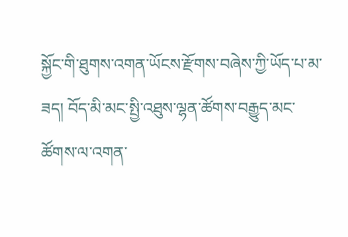སྐྱོང་གི་ཐུགས་འགན་ཡོངས་རྫོགས་བཞེས་ཀྱི་ཡོད་པ་མ་ཟད། བོད་མི་མང་སྤྱི་འཐུས་ལྷན་ཚོགས་བརྒྱུད་མང་ཚོགས་ལ་འགན་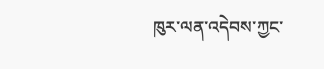ཁུར་ལན་འདེབས་ཀྱང་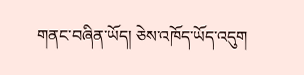གནང་བཞིན་ཡོད། ཅེས་འཁོད་ཡོད་འདུག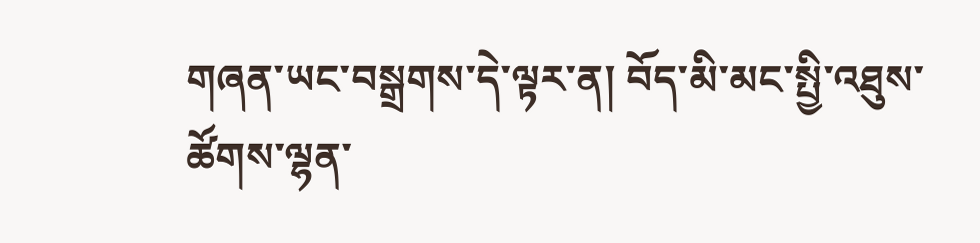གཞན་ཡང་བསྒྲགས་དེ་ལྟར་ན། བོད་མི་མང་སྤྱི་འཐུས་ཚོགས་ལྷན་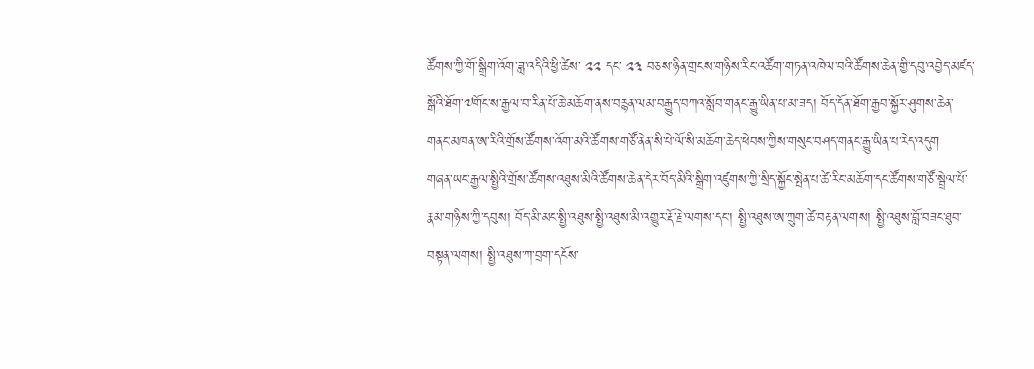ཚོགས་ཀྱི་གོ་སྒྲིག་འོག་ཟླ་འདིའི་ཕྱི་ཚེས་ ༢༢ དང་ ༢༣ བཅས་ཉིན་གྲངས་གཉིས་རིང་འཚོག་གཏན་འཁེལ་བའི་ཚོགས་ཆེན་གྱི་དབུ་འབྱེད་མཛད་སྒོའི་ཐོག་༧གོང་ས་རྒྱལ་བ་རིན་པོ་ཆེ་མཆོག་ནས་བརྙན་ལམ་བརྒྱུད་བཀའ་སློབ་གནང་རྒྱུ་ཡིན་པ་མ་ཟད། བོད་དོན་ཐོག་རྒྱབ་སྐྱོར་ཤུགས་ཆེན་གནང་མཁན་ཨ་རིའི་གྲོས་ཚོགས་འོག་མའི་ཚོགས་གཙོ་ནེན་སི་པེ་ལོ་སི་མཆོག་ཆེད་ཕེབས་ཀྱིས་གསུང་བཤད་གནང་རྒྱུ་ཡིན་པ་རེད་འདུག
གཞན་ཡང་རྒྱལ་སྤྱིའི་གྲོས་ཚོགས་འཐུས་མིའི་ཚོགས་ཆེན་དེར་བོད་མིའི་སྒྲིག་འཛུགས་ཀྱི་སྲིད་སྐྱོང་སྤེན་པ་ཚེ་རིང་མཆོག་དང་ཚོགས་གཙོ་སྦྲེལ་པོ་རྣམ་གཉིས་ཀྱི་དབུས། བོད་མི་མང་སྤྱི་འཐུས་སྤྱི་འཐུས་མི་འགྱུར་རྡོ་རྗེ་ལགས་དང་། སྤྱི་འཐུས་ཨ་ཀྲུག་ཚེ་བརྟན་ལགས། སྤྱི་འཐུས་བློ་བཟང་ཐུབ་བསྟན་ལགས། སྤྱི་འཐུས་ཀ་བྲག་དངོས་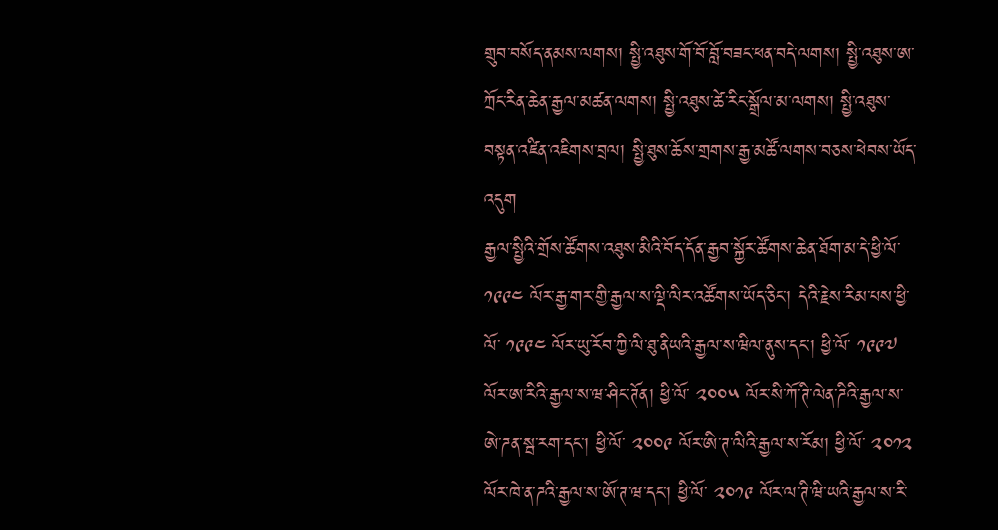གྲུབ་བསོད་ནམས་ལགས། སྤྱི་འཐུས་གོ་བོ་བློ་བཟང་ཕན་བདེ་ལགས། སྤྱི་འཐུས་ཨ་ཀྲོང་རིན་ཆེན་རྒྱལ་མཚན་ལགས། སྤྱི་འཐུས་ཚེ་རིང་སྒྲོལ་མ་ལགས། སྤྱི་འཐུས་བསྟན་འཛིན་འཇིགས་བྲལ། སྤྱི་ཐུས་ཆོས་གྲགས་རྒྱ་མཚོ་ལགས་བཅས་ཕེབས་ཡོད་འདུག
རྒྱལ་སྤྱིའི་གྲོས་ཚོགས་འཐུས་མིའི་བོད་དོན་རྒྱབ་སྐྱོར་ཚོགས་ཆེན་ཐོག་མ་དེ་ཕྱི་ལོ་ ༡༩༩༤ ལོར་རྒྱ་གར་གྱི་རྒྱལ་ས་ལྡི་ལིར་འཚོགས་ཡོད་ཅིང་། དེའི་རྗེས་རིམ་པས་ཕྱི་ལོ་ ༡༩༩༤ ལོར་ཡུ་རོབ་ཀྱི་ལི་ཐུ་ནིཡའི་རྒྱལ་ས་ཝིལ་ནུས་དང་། ཕྱི་ལོ་ ༡༩༩༧ ལོར་ཨ་རིའི་རྒྱལ་ས་ཝ་ཤིང་ཊོན། ཕྱི་ལོ་ ༢༠༠༥ ལོར་སི་ཀོ་ཊི་ལེན་ཌིའི་རྒྱལ་ས་ཨེ་ཌན་སྦ་རག་དང་། ཕྱི་ལོ་ ༢༠༠༩ ལོར་ཨི་ཊ་ལིའི་རྒྱལ་ས་རོམ། ཕྱི་ལོ་ ༢༠༡༢ ལོར་ཁེ་ན་ཌའི་རྒྱལ་ས་ཨོ་ཊ་ཝ་དང་། ཕྱི་ལོ་ ༢༠༡༩ ལོར་ལ་ཊི་ཝི་ཡའི་རྒྱལ་ས་རི་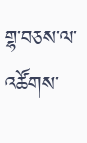གྷ་བཅས་ལ་འཚོགས་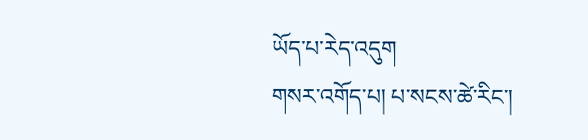ཡོད་པ་རེད་འདུག
གསར་འགོད་པ། པ་སངས་ཚེ་རིང་།